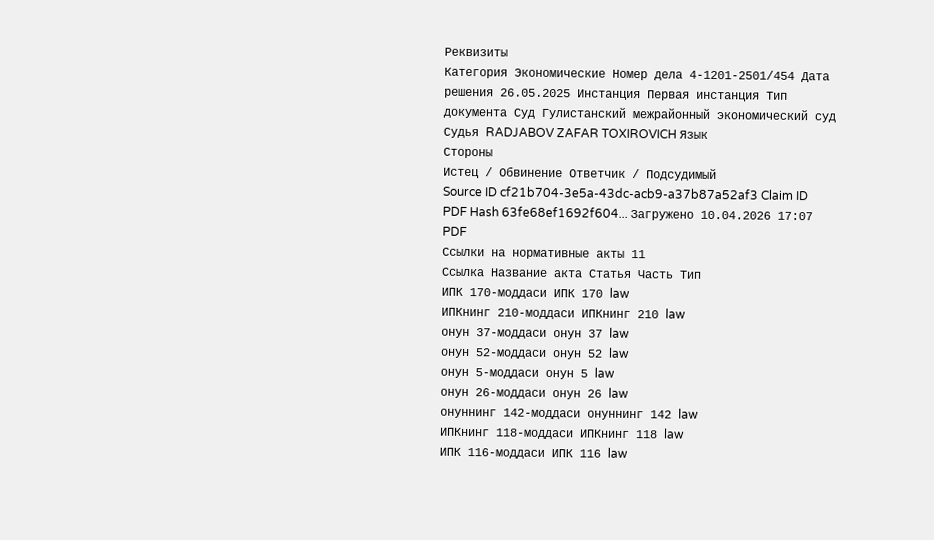Реквизиты
Категория Экономические Номер дела 4-1201-2501/454 Дата решения 26.05.2025 Инстанция Первая инстанция Тип документа Суд Гулистанский межрайонный экономический суд Судья RADJABOV ZAFAR TOXIROVICH Язык
Стороны
Истец / Обвинение Ответчик / Подсудимый
Source ID cf21b704-3e5a-43dc-acb9-a37b87a52af3 Claim ID PDF Hash 63fe68ef1692f604... Загружено 10.04.2026 17:07 PDF
Ссылки на нормативные акты 11
Ссылка Название акта Статья Часть Тип
ИПК 170-моддаси ИПК 170 law
ИПКнинг 210-моддаси ИПКнинг 210 law
онун 37-моддаси онун 37 law
онун 52-моддаси онун 52 law
онун 5-моддаси онун 5 law
онун 26-моддаси онун 26 law
онуннинг 142-моддаси онуннинг 142 law
ИПКнинг 118-моддаси ИПКнинг 118 law
ИПК 116-моддаси ИПК 116 law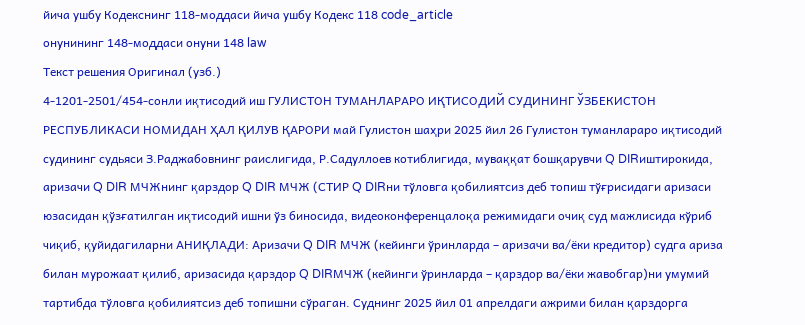йича ушбу Кодекснинг 118-моддаси йича ушбу Кодекс 118 code_article
онунининг 148-моддаси онуни 148 law
Текст решения Оригинал (узб.)
4-1201-2501/454-сонли иқтисодий иш ГУЛИСТОН ТУМАНЛАРАРО ИҚТИСОДИЙ СУДИНИНГ ЎЗБЕКИСТОН РЕСПУБЛИКАСИ НОМИДАН ҲАЛ ҚИЛУВ ҚАРОРИ май Гулистон шаҳри 2025 йил 26 Гулистон туманлараро иқтисодий судининг судьяси З.Раджабовнинг раислигида, Р.Садуллоев котиблигида, муваққат бошқарувчи Q DIRиштирокида, аризачи Q DIR МЧЖнинг қарздор Q DIR МЧЖ (СТИР Q DIRни тўловга қобилиятсиз деб топиш тўғрисидаги аризаси юзасидан қўзғатилган иқтисодий ишни ўз биносида, видеоконференцалоқа режимидаги очиқ суд мажлисида кўриб чиқиб, қуйидагиларни АНИҚЛАДИ: Аризачи Q DIR МЧЖ (кейинги ўринларда – аризачи ва/ёки кредитор) судга ариза билан мурожаат қилиб, аризасида қарздор Q DIRМЧЖ (кейинги ўринларда – қарздор ва/ёки жавобгар)ни умумий тартибда тўловга қобилиятсиз деб топишни сўраган. Суднинг 2025 йил 01 апрелдаги ажрими билан қарздорга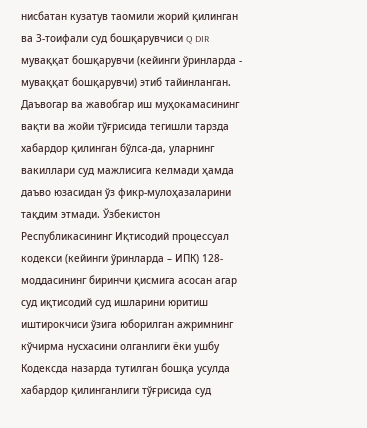нисбатан кузатув таомили жорий қилинган ва 3-тоифали суд бошқарувчиси Q DIR муваққат бошқарувчи (кейинги ўринларда - муваққат бошқарувчи) этиб тайинланган. Даъвогар ва жавобгар иш муҳокамасининг вақти ва жойи тўғрисида тегишли тарзда хабардор қилинган бўлса-да, уларнинг вакиллари суд мажлисига келмади ҳамда даъво юзасидан ўз фикр-мулоҳазаларини тақдим этмади. Ўзбекистон Республикасининг Иқтисодий процессуал кодекси (кейинги ўринларда – ИПК) 128-моддасининг биринчи қисмига асосан агар суд иқтисодий суд ишларини юритиш иштирокчиси ўзига юборилган ажримнинг кўчирма нусхасини олганлиги ёки ушбу Кодексда назарда тутилган бошқа усулда хабардор қилинганлиги тўғрисида суд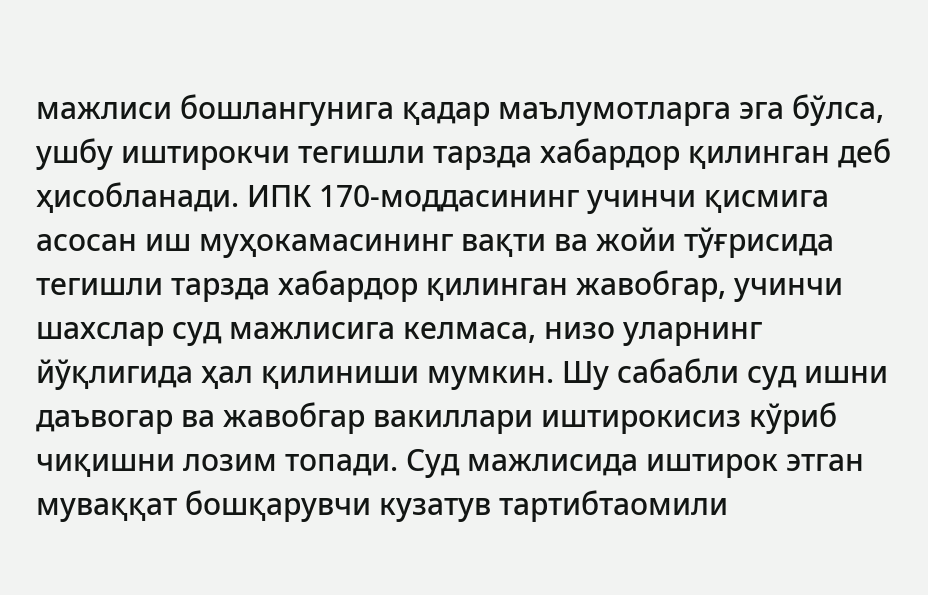мажлиси бошлангунига қадар маълумотларга эга бўлса, ушбу иштирокчи тегишли тарзда хабардор қилинган деб ҳисобланади. ИПК 170-моддасининг учинчи қисмига асосан иш муҳокамасининг вақти ва жойи тўғрисида тегишли тарзда хабардор қилинган жавобгар, учинчи шахслар суд мажлисига келмаса, низо уларнинг йўқлигида ҳал қилиниши мумкин. Шу сабабли суд ишни даъвогар ва жавобгар вакиллари иштирокисиз кўриб чиқишни лозим топади. Суд мажлисида иштирок этган муваққат бошқарувчи кузатув тартибтаомили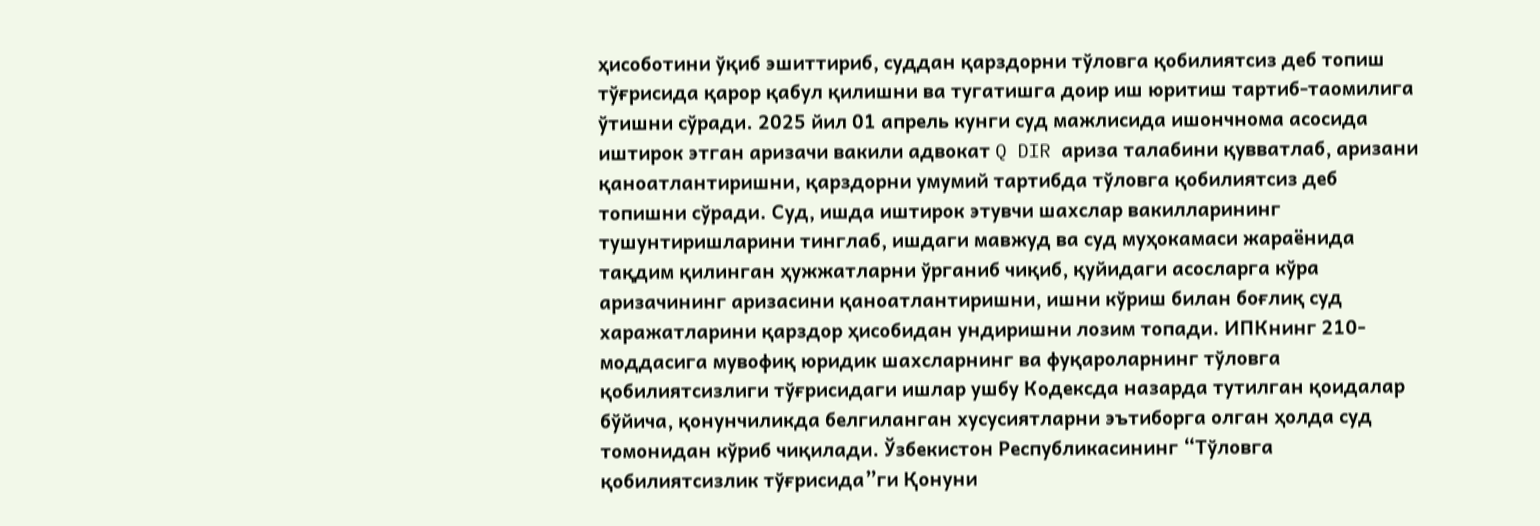ҳисоботини ўқиб эшиттириб, суддан қарздорни тўловга қобилиятсиз деб топиш тўғрисида қарор қабул қилишни ва тугатишга доир иш юритиш тартиб-таомилига ўтишни сўради. 2025 йил 01 апрель кунги суд мажлисида ишончнома асосида иштирок этган аризачи вакили адвокат Q DIR ариза талабини қувватлаб, аризани қаноатлантиришни, қарздорни умумий тартибда тўловга қобилиятсиз деб топишни сўради. Суд, ишда иштирок этувчи шахслар вакилларининг тушунтиришларини тинглаб, ишдаги мавжуд ва суд муҳокамаси жараёнида тақдим қилинган ҳужжатларни ўрганиб чиқиб, қуйидаги асосларга кўра аризачининг аризасини қаноатлантиришни, ишни кўриш билан боғлиқ суд харажатларини қарздор ҳисобидан ундиришни лозим топади. ИПКнинг 210-моддасига мувофиқ юридик шахсларнинг ва фуқароларнинг тўловга қобилиятсизлиги тўғрисидаги ишлар ушбу Кодексда назарда тутилган қоидалар бўйича, қонунчиликда белгиланган хусусиятларни эътиборга олган ҳолда суд томонидан кўриб чиқилади. Ўзбекистон Республикасининг “Тўловга қобилиятсизлик тўғрисида”ги Қонуни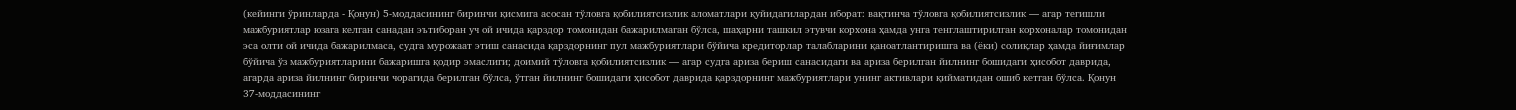(кейинги ўринларда - Қонун) 5-моддасининг биринчи қисмига асосан тўловга қобилиятсизлик аломатлари қуйидагилардан иборат: вақтинча тўловга қобилиятсизлик — агар тегишли мажбуриятлар юзага келган санадан эътиборан уч ой ичида қарздор томонидан бажарилмаган бўлса, шаҳарни ташкил этувчи корхона ҳамда унга тенглаштирилган корхоналар томонидан эса олти ой ичида бажарилмаса, судга мурожаат этиш санасида қарздорнинг пул мажбуриятлари бўйича кредиторлар талабларини қаноатлантиришга ва (ёки) солиқлар ҳамда йиғимлар бўйича ўз мажбуриятларини бажаришга қодир эмаслиги; доимий тўловга қобилиятсизлик — агар судга ариза бериш санасидаги ва ариза берилган йилнинг бошидаги ҳисобот даврида, агарда ариза йилнинг биринчи чорагида берилган бўлса, ўтган йилнинг бошидаги ҳисобот даврида қарздорнинг мажбуриятлари унинг активлари қийматидан ошиб кетган бўлса. Қонун 37-моддасининг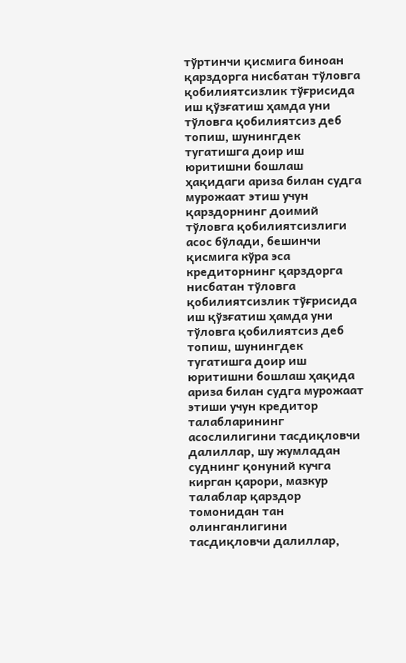тўртинчи қисмига биноан қарздорга нисбатан тўловга қобилиятсизлик тўғрисида иш қўзғатиш ҳамда уни тўловга қобилиятсиз деб топиш, шунингдек тугатишга доир иш юритишни бошлаш ҳақидаги ариза билан судга мурожаат этиш учун қарздорнинг доимий тўловга қобилиятсизлиги асос бўлади, бешинчи қисмига кўра эса кредиторнинг қарздорга нисбатан тўловга қобилиятсизлик тўғрисида иш қўзғатиш ҳамда уни тўловга қобилиятсиз деб топиш, шунингдек тугатишга доир иш юритишни бошлаш ҳақида ариза билан судга мурожаат этиши учун кредитор талабларининг асослилигини тасдиқловчи далиллар, шу жумладан суднинг қонуний кучга кирган қарори, мазкур талаблар қарздор томонидан тан олинганлигини тасдиқловчи далиллар,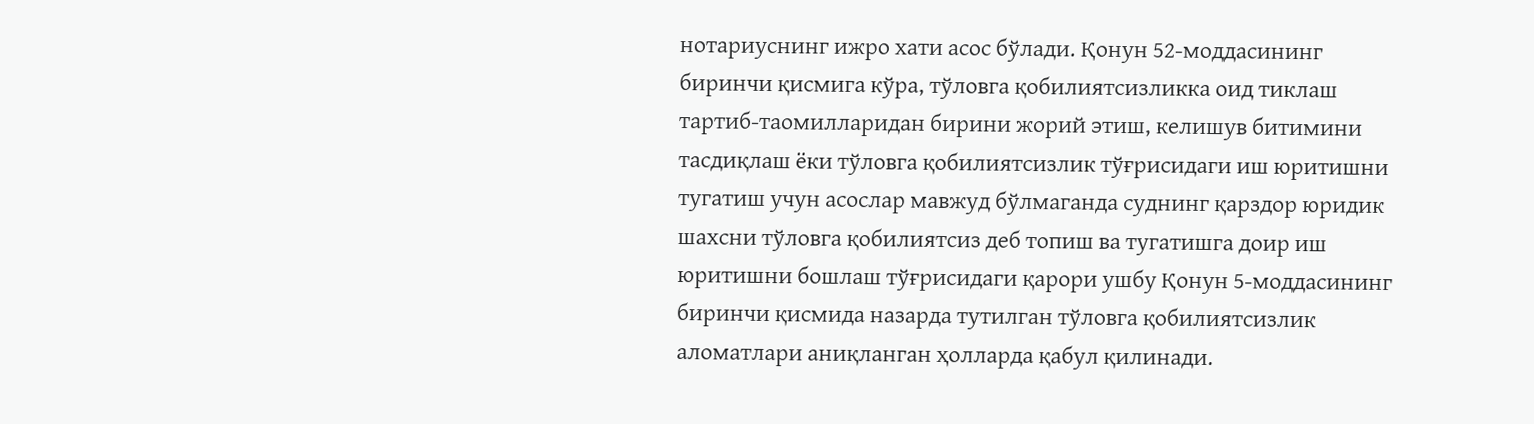нотариуснинг ижро хати асос бўлади. Қонун 52-моддасининг биринчи қисмига кўра, тўловга қобилиятсизликка оид тиклаш тартиб-таомилларидан бирини жорий этиш, келишув битимини тасдиқлаш ёки тўловга қобилиятсизлик тўғрисидаги иш юритишни тугатиш учун асослар мавжуд бўлмаганда суднинг қарздор юридик шахсни тўловга қобилиятсиз деб топиш ва тугатишга доир иш юритишни бошлаш тўғрисидаги қарори ушбу Қонун 5-моддасининг биринчи қисмида назарда тутилган тўловга қобилиятсизлик аломатлари аниқланган ҳолларда қабул қилинади.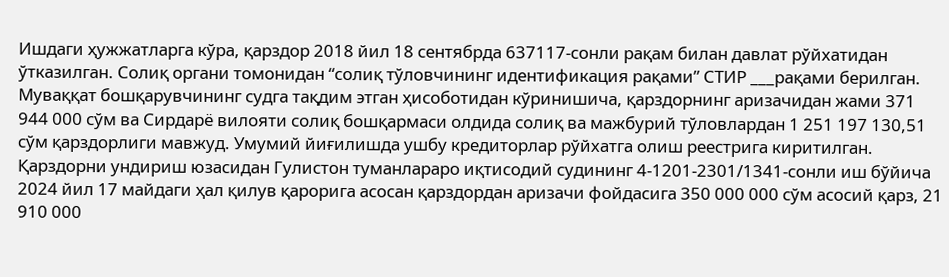Ишдаги ҳужжатларга кўра, қарздор 2018 йил 18 сентябрда 637117-сонли рақам билан давлат рўйхатидан ўтказилган. Солиқ органи томонидан “солиқ тўловчининг идентификация рақами” СТИР ___рақами берилган. Муваққат бошқарувчининг судга тақдим этган ҳисоботидан кўринишича, қарздорнинг аризачидан жами 371 944 000 сўм ва Сирдарё вилояти солиқ бошқармаси олдида солиқ ва мажбурий тўловлардан 1 251 197 130,51 сўм қарздорлиги мавжуд. Умумий йиғилишда ушбу кредиторлар рўйхатга олиш реестрига киритилган. Қарздорни ундириш юзасидан Гулистон туманлараро иқтисодий судининг 4-1201-2301/1341-сонли иш бўйича 2024 йил 17 майдаги ҳал қилув қарорига асосан қарздордан аризачи фойдасига 350 000 000 сўм асосий қарз, 21 910 000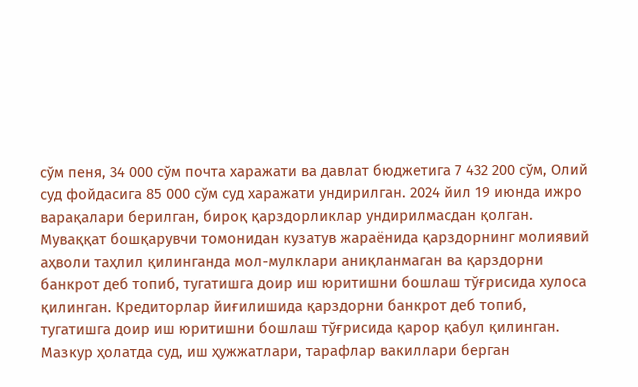сўм пеня, 34 000 сўм почта харажати ва давлат бюджетига 7 432 200 сўм, Олий суд фойдасига 85 000 сўм суд харажати ундирилган. 2024 йил 19 июнда ижро варақалари берилган, бироқ қарздорликлар ундирилмасдан қолган. Муваққат бошқарувчи томонидан кузатув жараёнида қарздорнинг молиявий аҳволи таҳлил қилинганда мол-мулклари аниқланмаган ва қарздорни банкрот деб топиб, тугатишга доир иш юритишни бошлаш тўғрисида хулоса қилинган. Кредиторлар йиғилишида қарздорни банкрот деб топиб, тугатишга доир иш юритишни бошлаш тўғрисида қарор қабул қилинган. Мазкур ҳолатда суд, иш ҳужжатлари, тарафлар вакиллари берган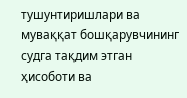тушунтиришлари ва муваққат бошқарувчининг судга тақдим этган ҳисоботи ва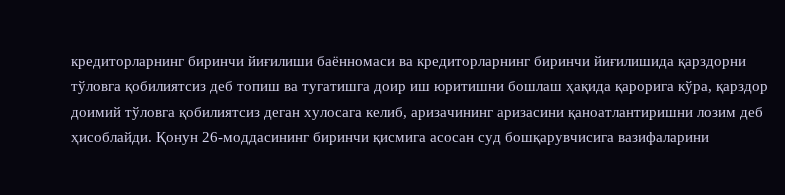кредиторларнинг биринчи йиғилиши баённомаси ва кредиторларнинг биринчи йиғилишида қарздорни тўловга қобилиятсиз деб топиш ва тугатишга доир иш юритишни бошлаш ҳақида қарорига кўра, қарздор доимий тўловга қобилиятсиз деган хулосага келиб, аризачининг аризасини қаноатлантиришни лозим деб ҳисоблайди. Қонун 26-моддасининг биринчи қисмига асосан суд бошқарувчисига вазифаларини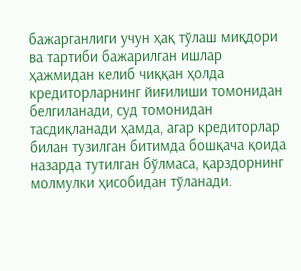бажарганлиги учун ҳақ тўлаш миқдори ва тартиби бажарилган ишлар ҳажмидан келиб чиққан ҳолда кредиторларнинг йиғилиши томонидан белгиланади, суд томонидан тасдиқланади ҳамда, агар кредиторлар билан тузилган битимда бошқача қоида назарда тутилган бўлмаса, қарздорнинг молмулки ҳисобидан тўланади.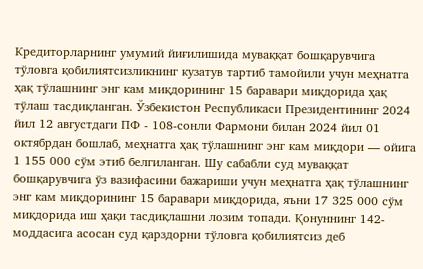Кредиторларнинг умумий йиғилишида муваққат бошқарувчига тўловга қобилиятсизликнинг кузатув тартиб тамойили учун меҳнатга ҳақ тўлашнинг энг кам миқдорининг 15 баравари миқдорида ҳақ тўлаш тасдиқланган. Ўзбекистон Республикаси Президентининг 2024 йил 12 августдаги ПФ - 108-сонли Фармони билан 2024 йил 01 октябрдан бошлаб, меҳнатга ҳақ тўлашнинг энг кам миқдори — ойига 1 155 000 сўм этиб белгиланган. Шу сабабли суд муваққат бошқарувчига ўз вазифасини бажариши учун меҳнатга ҳақ тўлашнинг энг кам миқдорининг 15 баравари миқдорида, яъни 17 325 000 сўм миқдорида иш ҳақи тасдиқлашни лозим топади. Қонуннинг 142-моддасига асосан суд қарздорни тўловга қобилиятсиз деб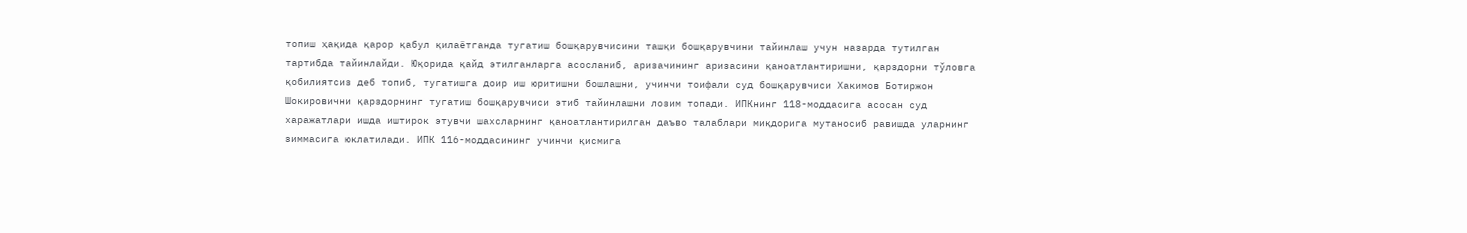топиш ҳақида қарор қабул қилаётганда тугатиш бошқарувчисини ташқи бошқарувчини тайинлаш учун назарда тутилган тартибда тайинлайди. Юқорида қайд этилганларга асосланиб, аризачининг аризасини қаноатлантиришни, қарздорни тўловга қобилиятсиз деб топиб, тугатишга доир иш юритишни бошлашни, учинчи тоифали суд бошқарувчиси Хакимов Ботиржон Шокировични қарздорнинг тугатиш бошқарувчиси этиб тайинлашни лозим топади. ИПКнинг 118-моддасига асосан суд харажатлари ишда иштирок этувчи шахсларнинг қаноатлантирилган даъво талаблари миқдорига мутаносиб равишда уларнинг зиммасига юклатилади. ИПК 116-моддасининг учинчи қисмига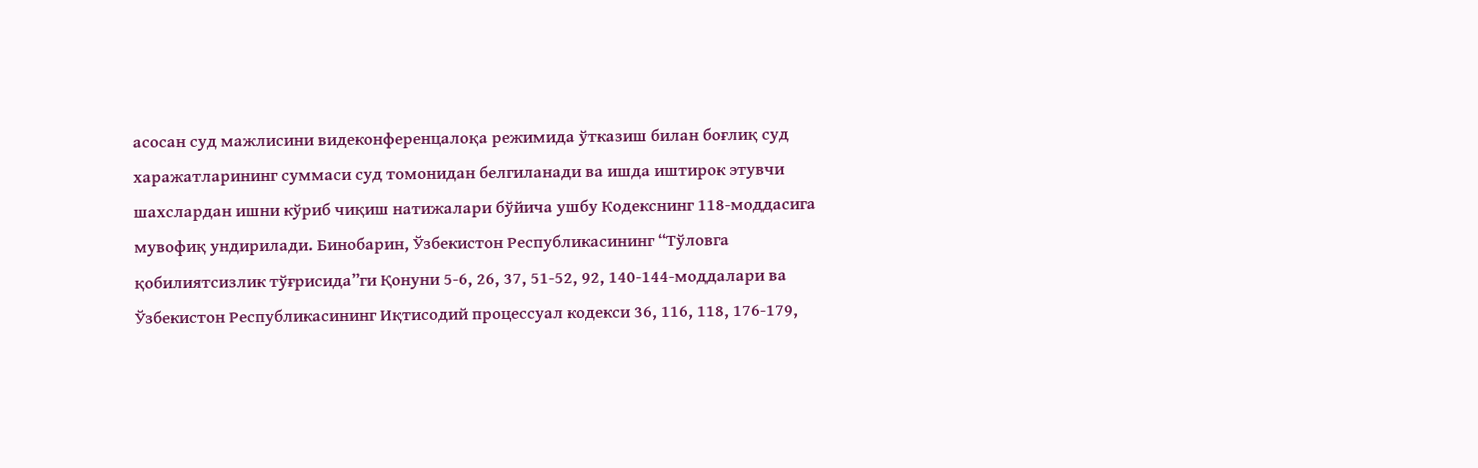асосан суд мажлисини видеконференцалоқа режимида ўтказиш билан боғлиқ суд харажатларининг суммаси суд томонидан белгиланади ва ишда иштирок этувчи шахслардан ишни кўриб чиқиш натижалари бўйича ушбу Кодекснинг 118-моддасига мувофиқ ундирилади. Бинобарин, Ўзбекистон Республикасининг “Тўловга қобилиятсизлик тўғрисида”ги Қонуни 5-6, 26, 37, 51-52, 92, 140-144-моддалари ва Ўзбекистон Республикасининг Иқтисодий процессуал кодекси 36, 116, 118, 176-179,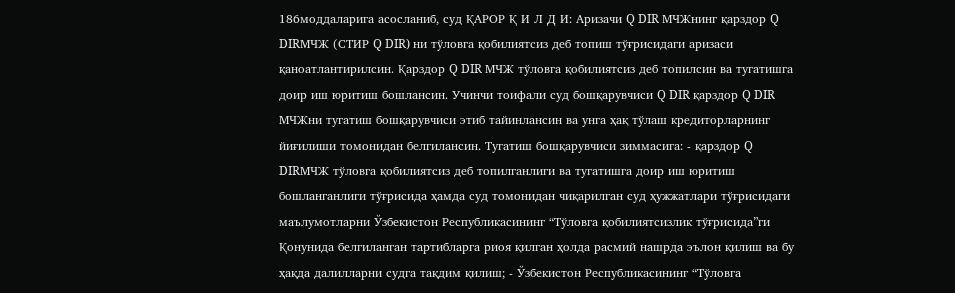186моддаларига асосланиб, суд ҚАРОР Қ И Л Д И: Аризачи Q DIR МЧЖнинг қарздор Q DIRМЧЖ (СТИР Q DIR) ни тўловга қобилиятсиз деб топиш тўғрисидаги аризаси қаноатлантирилсин. Қарздор Q DIR МЧЖ тўловга қобилиятсиз деб топилсин ва тугатишга доир иш юритиш бошлансин. Учинчи тоифали суд бошқарувчиси Q DIR қарздор Q DIR МЧЖни тугатиш бошқарувчиси этиб тайинлансин ва унга ҳақ тўлаш кредиторларнинг йиғилиши томонидан белгилансин. Тугатиш бошқарувчиси зиммасига: - қарздор Q DIRМЧЖ тўловга қобилиятсиз деб топилганлиги ва тугатишга доир иш юритиш бошланганлиги тўғрисида ҳамда суд томонидан чиқарилган суд ҳужжатлари тўғрисидаги маълумотларни Ўзбекистон Республикасининг “Тўловга қобилиятсизлик тўғрисида”ги Қонунида белгиланган тартибларга риоя қилган ҳолда расмий нашрда эълон қилиш ва бу ҳақда далилларни судга тақдим қилиш; - Ўзбекистон Республикасининг “Тўловга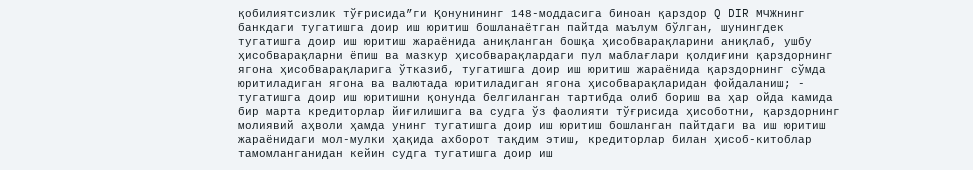қобилиятсизлик тўғрисида”ги Қонунининг 148-моддасига биноан қарздор Q DIR МЧЖнинг банкдаги тугатишга доир иш юритиш бошланаётган пайтда маълум бўлган, шунингдек тугатишга доир иш юритиш жараёнида аниқланган бошқа ҳисобварақларини аниқлаб, ушбу ҳисобварақларни ёпиш ва мазкур ҳисобварақлардаги пул маблағлари қолдиғини қарздорнинг ягона ҳисобварақларига ўтказиб, тугатишга доир иш юритиш жараёнида қарздорнинг сўмда юритиладиган ягона ва валютада юритиладиган ягона ҳисобварақларидан фойдаланиш; - тугатишга доир иш юритишни қонунда белгиланган тартибда олиб бориш ва ҳар ойда камида бир марта кредиторлар йиғилишига ва судга ўз фаолияти тўғрисида ҳисоботни, қарздорнинг молиявий аҳволи ҳамда унинг тугатишга доир иш юритиш бошланган пайтдаги ва иш юритиш жараёнидаги мол-мулки ҳақида ахборот тақдим этиш, кредиторлар билан ҳисоб-китоблар тамомланганидан кейин судга тугатишга доир иш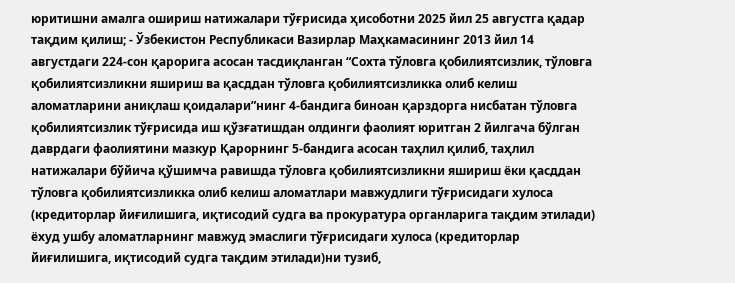юритишни амалга ошириш натижалари тўғрисида ҳисоботни 2025 йил 25 августга қадар тақдим қилиш; - Ўзбекистон Республикаси Вазирлар Маҳкамасининг 2013 йил 14 августдаги 224-сон қарорига асосан тасдиқланган “Сохта тўловга қобилиятсизлик, тўловга қобилиятсизликни яшириш ва қасддан тўловга қобилиятсизликка олиб келиш аломатларини аниқлаш қоидалари”нинг 4-бандига биноан қарздорга нисбатан тўловга қобилиятсизлик тўғрисида иш қўзғатишдан олдинги фаолият юритган 2 йилгача бўлган даврдаги фаолиятини мазкур Қарорнинг 5-бандига асосан таҳлил қилиб, таҳлил натижалари бўйича қўшимча равишда тўловга қобилиятсизликни яшириш ёки қасддан тўловга қобилиятсизликка олиб келиш аломатлари мавжудлиги тўғрисидаги хулоса (кредиторлар йиғилишига, иқтисодий судга ва прокуратура органларига тақдим этилади) ёхуд ушбу аломатларнинг мавжуд эмаслиги тўғрисидаги хулоса (кредиторлар йиғилишига, иқтисодий судга тақдим этилади)ни тузиб,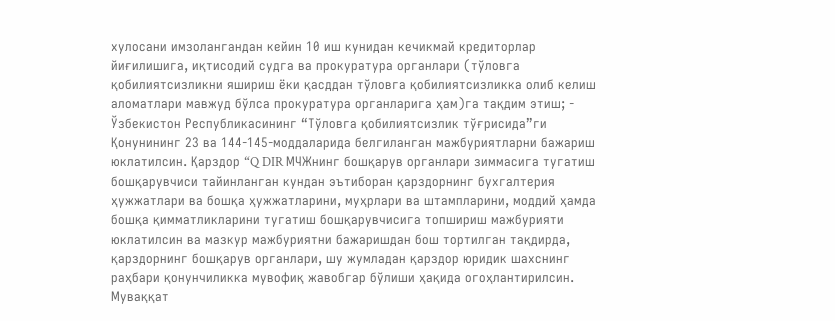хулосани имзолангандан кейин 10 иш кунидан кечикмай кредиторлар йиғилишига, иқтисодий судга ва прокуратура органлари (тўловга қобилиятсизликни яшириш ёки қасддан тўловга қобилиятсизликка олиб келиш аломатлари мавжуд бўлса прокуратура органларига ҳам)га тақдим этиш; - Ўзбекистон Республикасининг “Тўловга қобилиятсизлик тўғрисида”ги Қонунининг 23 ва 144-145-моддаларида белгиланган мажбуриятларни бажариш юклатилсин. Қарздор “Q DIR МЧЖнинг бошқарув органлари зиммасига тугатиш бошқарувчиси тайинланган кундан эътиборан қарздорнинг бухгалтерия ҳужжатлари ва бошқа ҳужжатларини, муҳрлари ва штампларини, моддий ҳамда бошқа қимматликларини тугатиш бошқарувчисига топшириш мажбурияти юклатилсин ва мазкур мажбуриятни бажаришдан бош тортилган тақдирда, қарздорнинг бошқарув органлари, шу жумладан қарздор юридик шахснинг раҳбари қонунчиликка мувофиқ жавобгар бўлиши ҳақида огоҳлантирилсин. Муваққат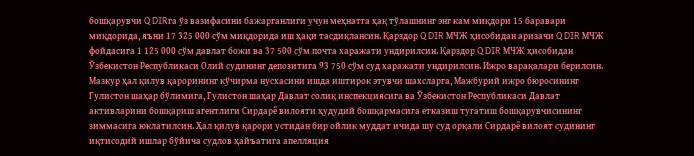бошқарувчи Q DIRга ўз вазифасини бажарганлиги учун меҳнатга ҳақ тўлашнинг энг кам миқдори 15 баравари миқдорида, яъни 17 325 000 сўм миқдорида иш ҳақи тасдиқлансин. Қарздор Q DIR МЧЖ ҳисобидан аризачи Q DIR МЧЖ фойдасига 1 125 000 сўм давлат божи ва 37 500 сўм почта харажати ундирилсин. Қарздор Q DIR МЧЖ ҳисобидан Ўзбекистон Республикаси Олий судининг депозитига 93 750 сўм суд харажати ундирилсин. Ижро варақалари берилсин. Мазкур ҳал қилув қарорининг кўчирма нусхасини ишда иштирок этувчи шахсларга, Мажбурий ижро бюросининг Гулистон шаҳар бўлимига, Гулистон шаҳар Давлат солиқ инспекциясига ва Ўзбекистон Республикаси Давлат активларини бошқариш агентлиги Сирдарё вилояти ҳудудий бошқармасига етказиш тугатиш бошқарувчисининг зиммасига юклатилсин. Ҳал қилув қарори устидан бир ойлик муддат ичида шу суд орқали Сирдарё вилоят судининг иқтисодий ишлар бўйича судлов ҳайъатига апелляция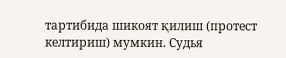тартибида шикоят қилиш (протест келтириш) мумкин. Судья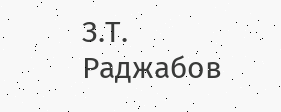З.Т. Раджабов